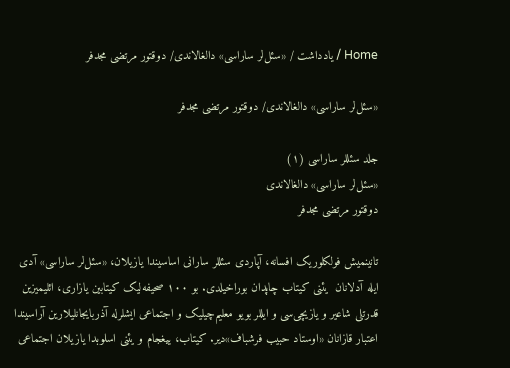Home / یادداشت / «سئل‌لر ساراسی» دالغالاندی/ دوقتور مرتضی مجدفر

«سئل‌لر ساراسی» دالغالاندی/ دوقتور مرتضی مجدفر

جلد سئللر ساراسی (۱)
«سئل‌لر ساراسی» دالغالاندی
دوقتور مرتضی مجدفر

تانینمیش فولکلوریک افسانه، آپاردی سئللر سارانی اساسیندا یازیلان، «سئل‌لر ساراسی» آدی ایله آدلانان  یئنی کیتاب چاپدان بوراخیلدی. بو ۱۰۰ صحیفه‌لیک کیتابین یازاری، ائلیمیزین قدرتلی شاعیر و یازیچی‌سی و ایللر بویو معلیم‌چیلیک و اجتماعی ایشلرله آذربایجانلیلارین آراسیندا اعتبار قازانان «اوستاد حبیب فرشباف»دیر. کیتاب، ییغجام و یئنی اسلوبدا یازیلان اجتماعی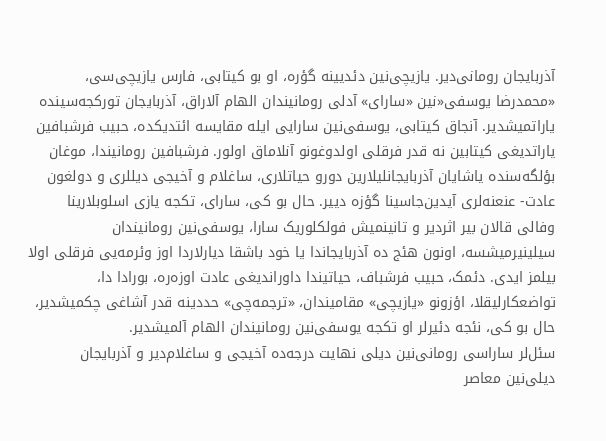آذربایجان رومانی‌دیر. یازیچی‌نین دئدیینه گؤره، او بو کیتابی، فارس یازیچی‌سی، «محمدرضا یوسفی‌«نین «سارای» آدلی رومانیندان الهام آلاراق، آذربایجان تورکجه‌سینده یاراتمیشدیر. آنجاق کیتابی، یوسفی‌نین سارایی ایله مقایسه ائتدیکده، حبیب فرشبافین یاراتدیغی کیتابین نه قدر فرقلی اولدوغونو آنلاماق اولور. فرشبافین رومانیندا، موغان بؤلگه‌سنده یاشایان آذربایجانلیلارین دورو حیاتلاری، ساغلام و آخیجی دیللری و دولغون عادت- عنعنه‌لری آیدین‌جاسینا گؤزه دییر. حال بو کی، سارای، تکجه یازی اسلوبلارینا وفالی قالان بیر اثر‌دیر و تانینمیش فولکلوریک سارا، یوسفی‌نین رومانیندان سیلینیرمیشسه، اونون هئج ده آذربایجاندا یا خود باشقا دیارلاردا اوز وئرمه‌یی فرقلی اولا بیلمز ایدی. دئمک، حبیب‌ فرشباف، حیاتیندا داوراندیغی عادت اوزه‌ره، بورادا دا، تواضعکارلیقلا، اؤزونو «یازیچی» مقامیندان، «ترجمه‌چی» حددینه قدر آشاغی چکمیشدیر، حال بو کی، نئجه دئیرلر او تکجه یوسفی‌نین رومانیندان الهام آلمیشدیر.
سئل‌لر ساراسی رومانی‌نین دیلی نهایت درجه‌ده آخیجی و ساغلام‌دیر و آذربایجان دیلی‌نین معاصر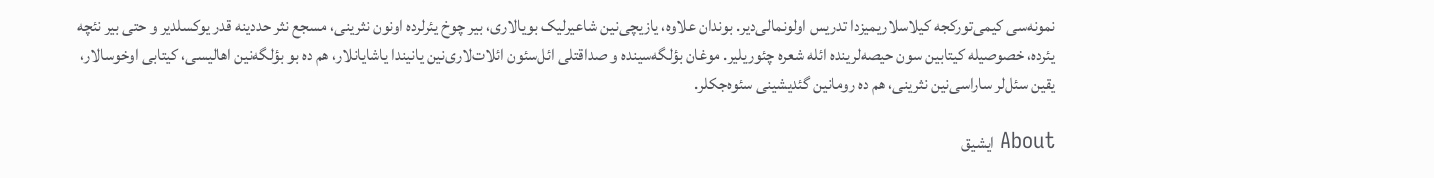نمونه‌سی کیمی‌تورکجه کیلاسلاریمیزدا تدریس اولونمالی‌دیر. بوندان علاوه، یازیچی‌نین شاعیرلیک بویالاری، بیر چوخ یئرلرده اونون نثرینی، مسجع نثر حددینه قدر یوکسلدیر و حتی بیر نئچه یئرده، خصوصیله کیتابین سون حیصه‌لرینده ائله شعره چئوریلیر. موغان بؤلگه‌سینده و صداقتلی ائل‌سئون ائلات‌لاری‌نین یانیندا یاشایانلار، هم ده بو بؤلگه‌نین اهالیسی، کیتابی اوخوسالار، یقین سئل‌لر ساراسی‌نین نثرینی، هم ده رومانین گئدیشینی سئوه‌جکلر.

About ایشیق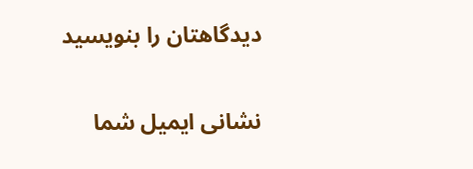دیدگاهتان را بنویسید

نشانی ایمیل شما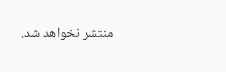منتشر نخواهد شد.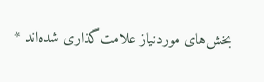بخش‌های موردنیاز علامت‌گذاری شده‌اند *